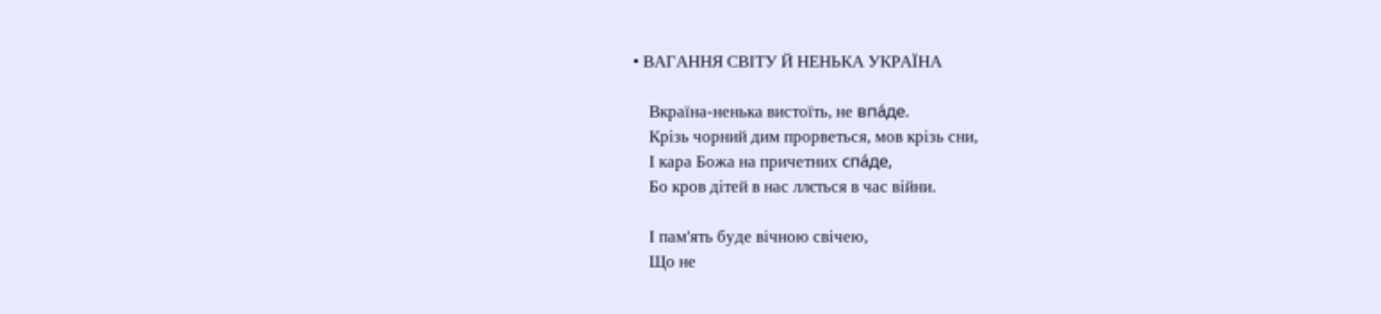• ВАГАННЯ СВІТУ Й НЕНЬКА УКРАЇНА

    Вкраїна-ненька вистоїть, не впа́де.
    Крізь чорний дим прорветься, мов крізь сни,
    І кара Божа на причетних спа́де,
    Бо кров дітей в нас ллється в час війни.

    І пам'ять буде вічною свічею,
    Що не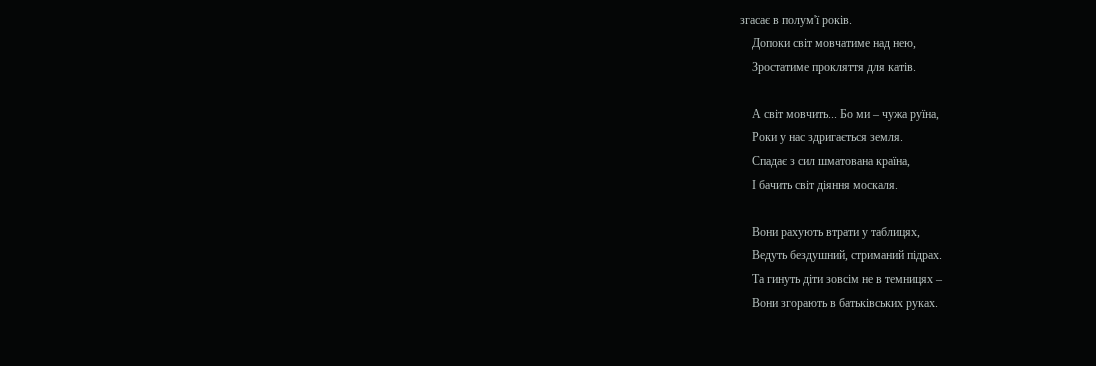згасає в полум'ї років.
    Допоки світ мовчатиме над нею,
    Зростатиме прокляття для катів.

    А світ мовчить... Бо ми – чужа руїна,
    Роки у нас здригається земля.
    Спадає з сил шматована країна,
    І бачить світ діяння москаля.

    Вони рахують втрати у таблицях,
    Ведуть бездушний, стриманий підрах.
    Та гинуть діти зовсім не в темницях –
    Вони згорають в батьківських руках.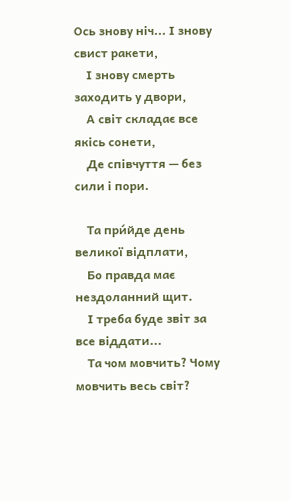Ось знову ніч... І знову свист ракети,
    І знову смерть заходить у двори,
    А світ складає все якісь сонети,
    Де співчуття — без сили і пори.

    Та при́йде день великої відплати,
    Бо правда має нездоланний щит.
    І треба буде звіт за все віддати...
    Та чом мовчить? Чому мовчить весь світ?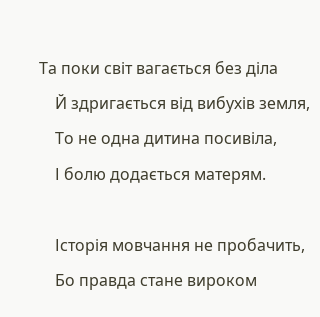Та поки світ вагається без діла
    Й здригається від вибухів земля,
    То не одна дитина посивіла,
    І болю додається матерям.

    Історія мовчання не пробачить,
    Бо правда стане вироком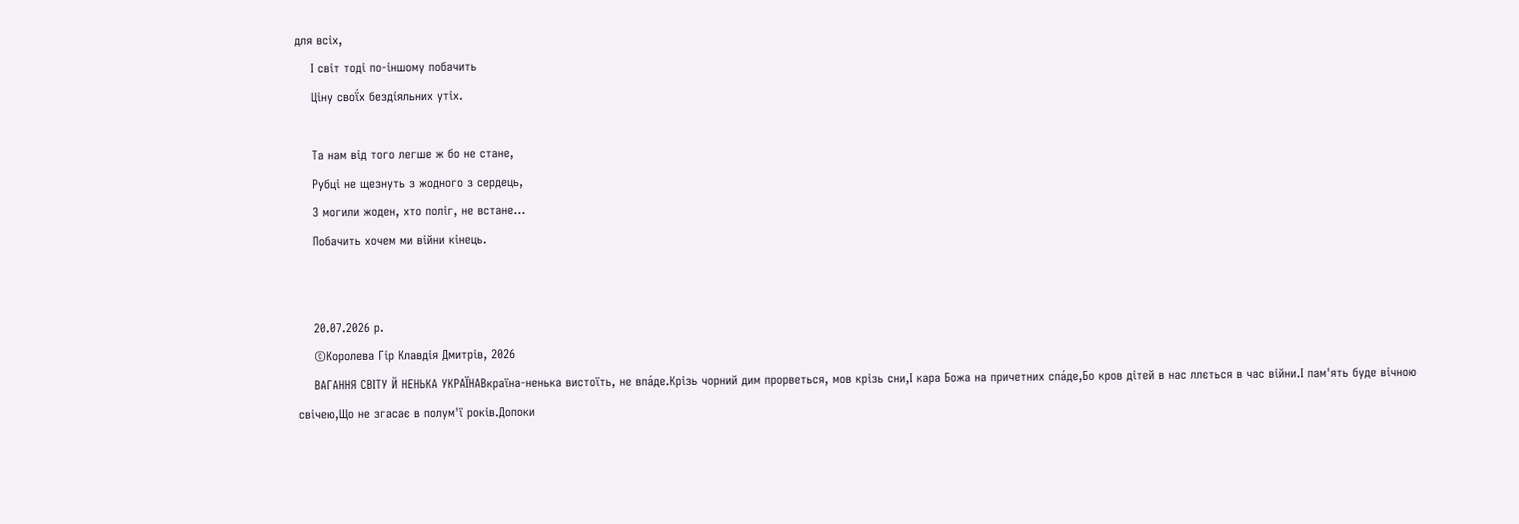для всіх,
    І світ тоді по-іншому побачить
    Ціну свої́х безді́яльних утіх.

    Та нам від того легше ж бо не стане,
    Рубці не щезнуть з жодного з сердець,
    З могили жоден, хто поліг, не встане…
    Побачить хочем ми війни кінець.


    20.07.2026 р.
    ©Королева Гір Клавдія Дмитрів, 2026
    ВАГАННЯ СВІТУ Й НЕНЬКА УКРАЇНАВкраїна-ненька вистоїть, не впа́де.Крізь чорний дим прорветься, мов крізь сни,І кара Божа на причетних спа́де,Бо кров дітей в нас ллється в час війни.І пам'ять буде вічною свічею,Що не згасає в полум'ї років.Допоки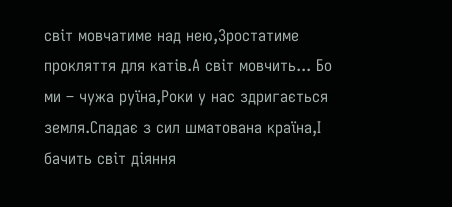світ мовчатиме над нею,Зростатиме прокляття для катів.А світ мовчить... Бо ми – чужа руїна,Роки у нас здригається земля.Спадає з сил шматована країна,І бачить світ діяння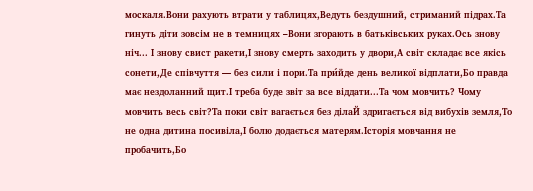москаля.Вони рахують втрати у таблицях,Ведуть бездушний, стриманий підрах.Та гинуть діти зовсім не в темницях –Вони згорають в батьківських руках.Ось знову ніч... І знову свист ракети,І знову смерть заходить у двори,А світ складає все якісь сонети,Де співчуття — без сили і пори.Та при́йде день великої відплати,Бо правда має нездоланний щит.І треба буде звіт за все віддати...Та чом мовчить? Чому мовчить весь світ?Та поки світ вагається без ділаЙ здригається від вибухів земля,То не одна дитина посивіла,І болю додається матерям.Історія мовчання не пробачить,Бо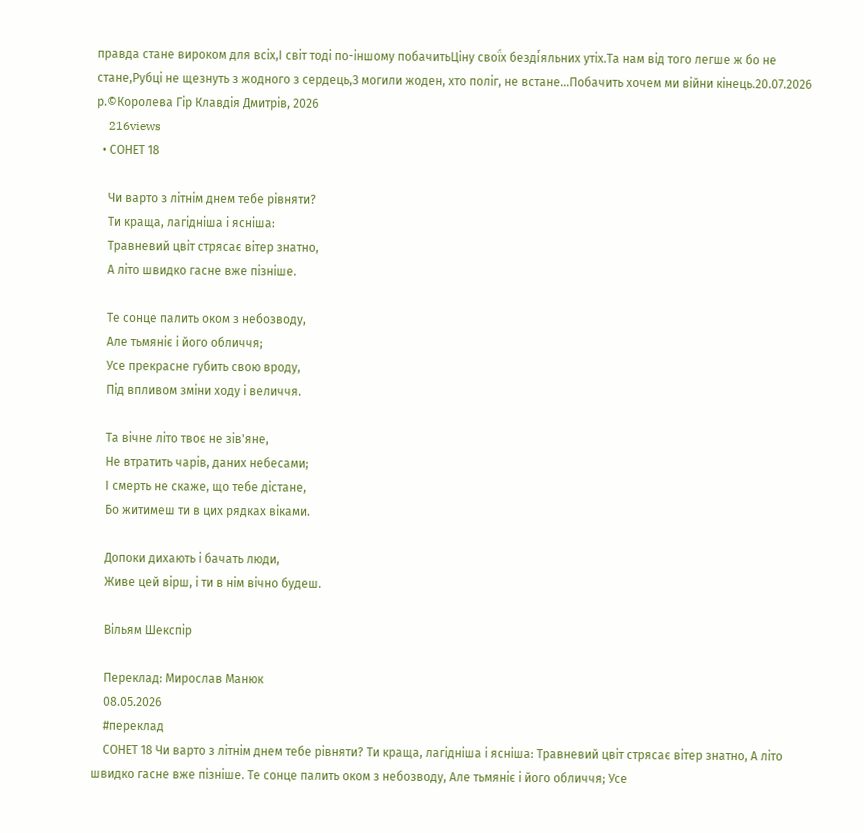правда стане вироком для всіх,І світ тоді по-іншому побачитьЦіну свої́х безді́яльних утіх.Та нам від того легше ж бо не стане,Рубці не щезнуть з жодного з сердець,З могили жоден, хто поліг, не встане…Побачить хочем ми війни кінець.20.07.2026 р.©Королева Гір Клавдія Дмитрів, 2026
    216views
  • СОНЕТ 18

    Чи варто з літнім днем тебе рівняти?
    Ти краща, лагідніша і ясніша:
    Травневий цвіт стрясає вітер знатно,
    А літо швидко гасне вже пізніше.

    Те сонце палить оком з небозводу,
    Але тьмяніє і його обличчя;
    Усе прекрасне губить свою вроду,
    Під впливом зміни ходу і величчя.

    Та вічне літо твоє не зів'яне,
    Не втратить чарів, даних небесами;
    І смерть не скаже, що тебе дістане,
    Бо житимеш ти в цих рядках віками.

    Допоки дихають і бачать люди,
    Живе цей вірш, і ти в нім вічно будеш.

    Вільям Шекспір

    Переклад: Мирослав Манюк
    08.05.2026
    #переклад
    СОНЕТ 18 Чи варто з літнім днем тебе рівняти? Ти краща, лагідніша і ясніша: Травневий цвіт стрясає вітер знатно, А літо швидко гасне вже пізніше. Те сонце палить оком з небозводу, Але тьмяніє і його обличчя; Усе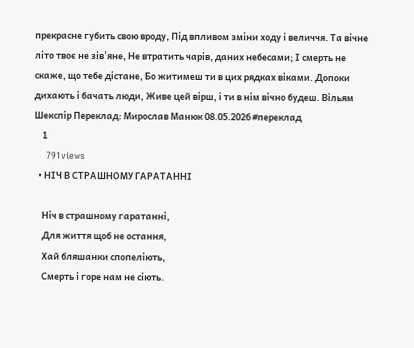прекрасне губить свою вроду, Під впливом зміни ходу і величчя. Та вічне літо твоє не зів'яне, Не втратить чарів, даних небесами; І смерть не скаже, що тебе дістане, Бо житимеш ти в цих рядках віками. Допоки дихають і бачать люди, Живе цей вірш, і ти в нім вічно будеш. Вільям Шекспір Переклад: Мирослав Манюк 08.05.2026 #переклад
    1
    791views
  • НІЧ В СТРАШНОМУ ГАРАТАННІ

    Ніч в страшному гаратанні,
    Для життя щоб не остання,
    Хай бляшанки спопеліють,
    Смерть і горе нам не сіють.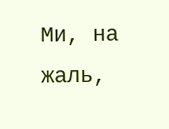Ми, на жаль,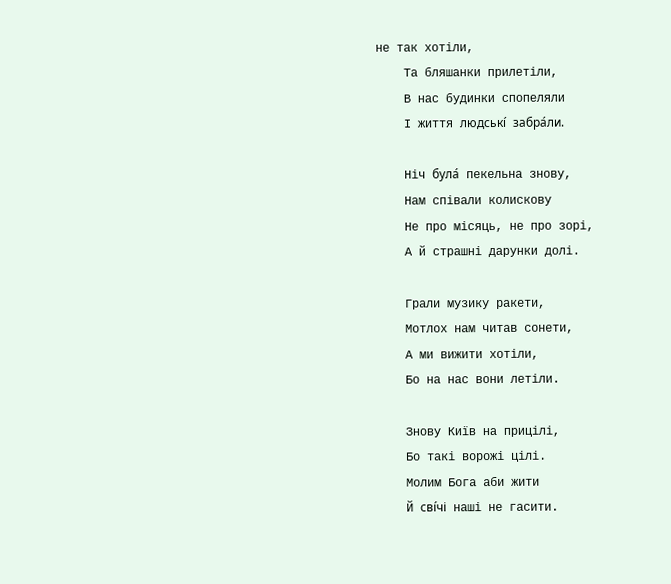не так хотіли,
    Та бляшанки прилетіли,
    В нас будинки спопеляли
    І життя людські́ забра́ли.

    Ніч була́ пекельна знову,
    Нам співали колискову
    Не про місяць, не про зорі,
    А й страшні дарунки долі.

    Грали музику ракети,
    Мотлох нам читав сонети,
    А ми вижити хотіли,
    Бо на нас вони летіли.

    Знову Київ на прицілі,
    Бо такі ворожі цілі.
    Молим Бога аби жити
    Й сві́чі наші не гасити.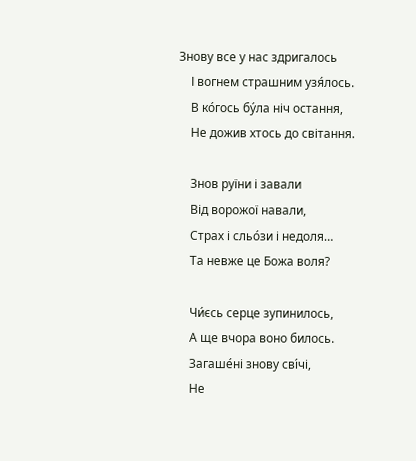Знову все у нас здригалось
    І вогнем страшним узя́лось.
    В ко́гось бу́ла ніч остання,
    Не дожив хтось до світання.

    Знов руїни і завали
    Від ворожої навали,
    Страх і сльо́зи і недоля…
    Та невже це Божа воля?

    Чи́єсь серце зупинилось,
    А ще вчора воно билось.
    Загаше́ні знову сві́чі,
    Не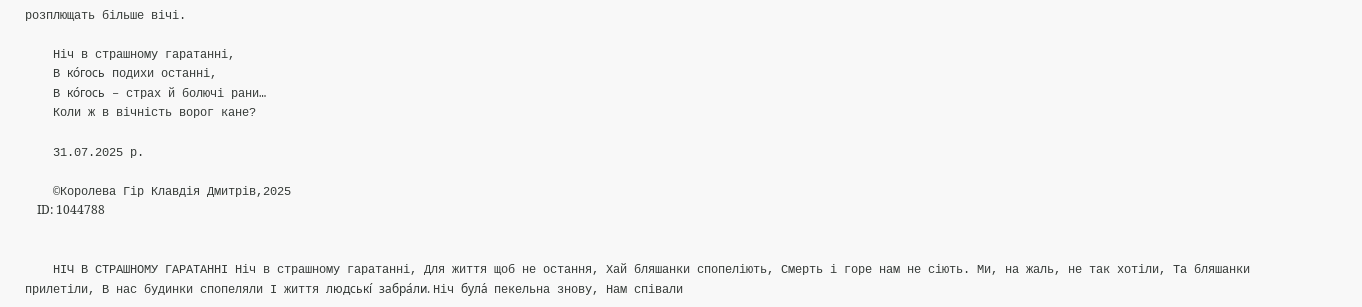розплющать більше вічі.

    Ніч в страшному гаратанні,
    В ко́гось подихи останні,
    В ко́гось – страх й болючі рани…
    Коли ж в вічність ворог кане?

    31.07.2025 р.

    ©Королева Гір Клавдія Дмитрів,2025
    ID: 1044788


    НІЧ В СТРАШНОМУ ГАРАТАННІ Ніч в страшному гаратанні, Для життя щоб не остання, Хай бляшанки спопеліють, Смерть і горе нам не сіють. Ми, на жаль, не так хотіли, Та бляшанки прилетіли, В нас будинки спопеляли І життя людські́ забра́ли. Ніч була́ пекельна знову, Нам співали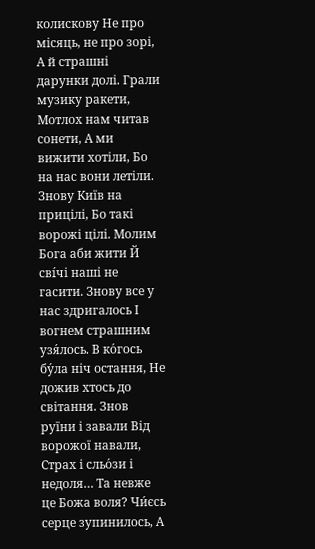колискову Не про місяць, не про зорі, А й страшні дарунки долі. Грали музику ракети, Мотлох нам читав сонети, А ми вижити хотіли, Бо на нас вони летіли. Знову Київ на прицілі, Бо такі ворожі цілі. Молим Бога аби жити Й сві́чі наші не гасити. Знову все у нас здригалось І вогнем страшним узя́лось. В ко́гось бу́ла ніч остання, Не дожив хтось до світання. Знов руїни і завали Від ворожої навали, Страх і сльо́зи і недоля… Та невже це Божа воля? Чи́єсь серце зупинилось, А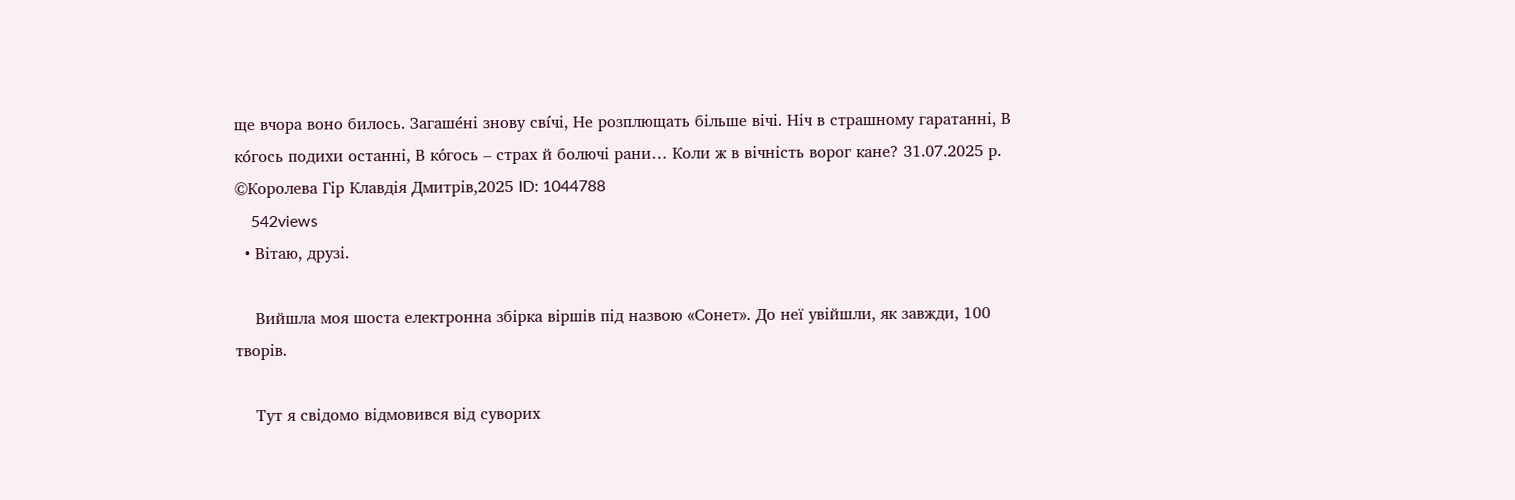ще вчора воно билось. Загаше́ні знову сві́чі, Не розплющать більше вічі. Ніч в страшному гаратанні, В ко́гось подихи останні, В ко́гось – страх й болючі рани… Коли ж в вічність ворог кане? 31.07.2025 р. ©Королева Гір Клавдія Дмитрів,2025 ID: 1044788
    542views
  • Вітаю, друзі.

    Вийшла моя шоста електронна збірка віршів під назвою «Сонет». До неї увійшли, як завжди, 100 творів.

    Тут я свідомо відмовився від суворих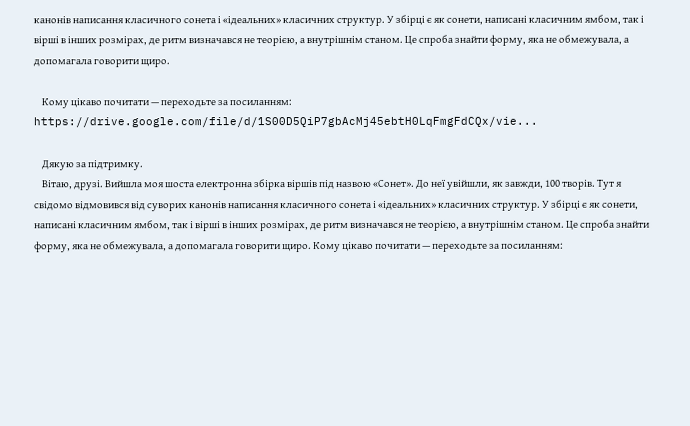канонів написання класичного сонета і «ідеальних» класичних структур. У збірці є як сонети, написані класичним ямбом, так і вірші в інших розмірах, де ритм визначався не теорією, а внутрішнім станом. Це спроба знайти форму, яка не обмежувала, а допомагала говорити щиро.

    Кому цікаво почитати — переходьте за посиланням: https://drive.google.com/file/d/1S00D5QiP7gbAcMj45ebtH0LqFmgFdCQx/vie...

    Дякую за підтримку.
    Вітаю, друзі. Вийшла моя шоста електронна збірка віршів під назвою «Сонет». До неї увійшли, як завжди, 100 творів. Тут я свідомо відмовився від суворих канонів написання класичного сонета і «ідеальних» класичних структур. У збірці є як сонети, написані класичним ямбом, так і вірші в інших розмірах, де ритм визначався не теорією, а внутрішнім станом. Це спроба знайти форму, яка не обмежувала, а допомагала говорити щиро. Кому цікаво почитати — переходьте за посиланням: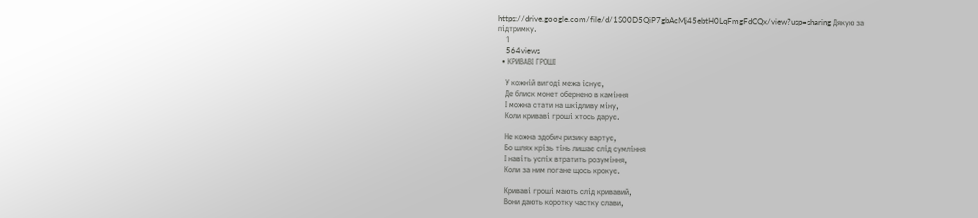https://drive.google.com/file/d/1S00D5QiP7gbAcMj45ebtH0LqFmgFdCQx/view?usp=sharing Дякую за підтримку.
    1
    564views
  • КРИВАВІ ГРОШІ

    У кожній вигоді межа існує,
    Де блиск монет обернено в каміння
    І можна стати на шкідливу міну,
    Коли криваві гроші хтось дарує.

    Не кожна здобич ризику вартує,
    Бо шлях крізь тінь лишає слід сумління
    І навіть успіх втратить розуміння,
    Коли за ним погане щось крокує.

    Криваві гроші мають слід кривавий,
    Вони дають коротку частку слави,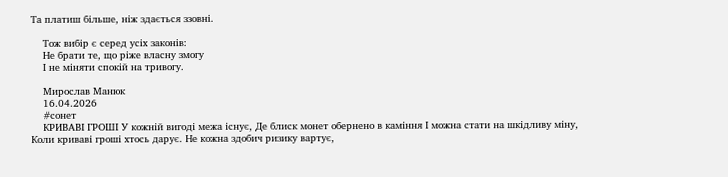Та платиш більше, ніж здається ззовні.

    Тож вибір є серед усіх законів:
    Не брати те, що ріже власну змогу
    І не міняти спокій на тривогу.

    Мирослав Манюк
    16.04.2026
    #сонет
    КРИВАВІ ГРОШІ У кожній вигоді межа існує, Де блиск монет обернено в каміння І можна стати на шкідливу міну, Коли криваві гроші хтось дарує. Не кожна здобич ризику вартує,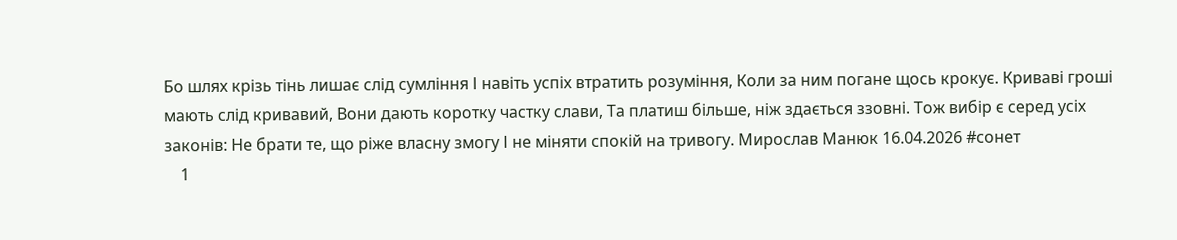Бо шлях крізь тінь лишає слід сумління І навіть успіх втратить розуміння, Коли за ним погане щось крокує. Криваві гроші мають слід кривавий, Вони дають коротку частку слави, Та платиш більше, ніж здається ззовні. Тож вибір є серед усіх законів: Не брати те, що ріже власну змогу І не міняти спокій на тривогу. Мирослав Манюк 16.04.2026 #сонет
    1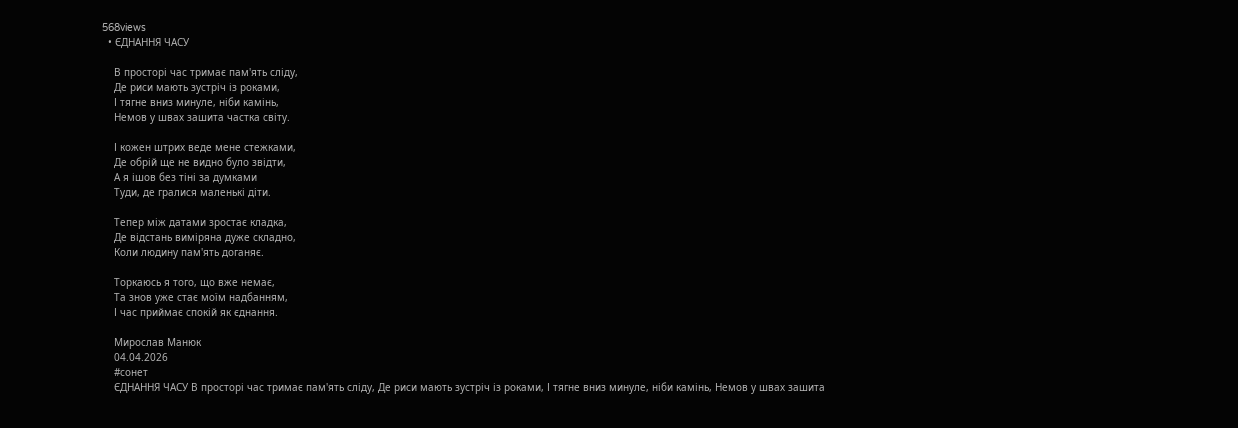568views
  • ЄДНАННЯ ЧАСУ

    В просторі час тримає пам'ять сліду,
    Де риси мають зустріч із роками,
    І тягне вниз минуле, ніби камінь,
    Немов у швах зашита частка світу.

    І кожен штрих веде мене стежками,
    Де обрій ще не видно було звідти,
    А я ішов без тіні за думками
    Туди, де гралися маленькі діти.

    Тепер між датами зростає кладка,
    Де відстань виміряна дуже складно,
    Коли людину пам'ять доганяє.

    Торкаюсь я того, що вже немає,
    Та знов уже стає моїм надбанням,
    І час приймає спокій як єднання.

    Мирослав Манюк
    04.04.2026
    #сонет
    ЄДНАННЯ ЧАСУ В просторі час тримає пам'ять сліду, Де риси мають зустріч із роками, І тягне вниз минуле, ніби камінь, Немов у швах зашита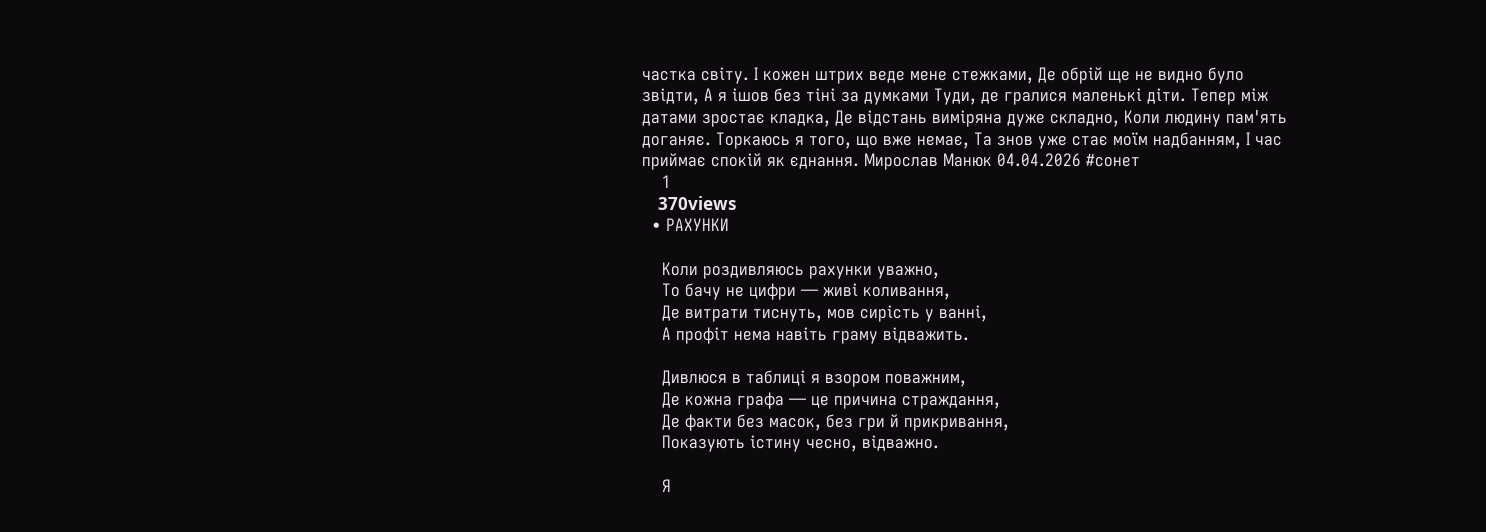частка світу. І кожен штрих веде мене стежками, Де обрій ще не видно було звідти, А я ішов без тіні за думками Туди, де гралися маленькі діти. Тепер між датами зростає кладка, Де відстань виміряна дуже складно, Коли людину пам'ять доганяє. Торкаюсь я того, що вже немає, Та знов уже стає моїм надбанням, І час приймає спокій як єднання. Мирослав Манюк 04.04.2026 #сонет
    1
    370views
  • РАХУНКИ

    Коли роздивляюсь рахунки уважно,
    То бачу не цифри — живі коливання,
    Де витрати тиснуть, мов сирість у ванні,
    А профіт нема навіть граму відважить.

    Дивлюся в таблиці я взором поважним,
    Де кожна графа — це причина страждання,
    Де факти без масок, без гри й прикривання,
    Показують істину чесно, відважно.

    Я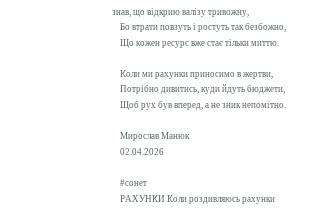знав, що відкрию валізу тривожну,
    Бо втрати повзуть і ростуть так безбожно,
    Що кожен ресурс вже стає тільки миттю.

    Коли ми рахунки приносимо в жертви,
    Потрібно дивитись, куди йдуть бюджети,
    Щоб рух був вперед, а не зник непомітно.

    Мирослав Манюк
    02.04.2026

    #сонет
    РАХУНКИ Коли роздивляюсь рахунки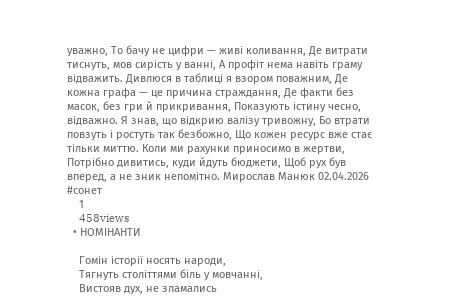уважно, То бачу не цифри — живі коливання, Де витрати тиснуть, мов сирість у ванні, А профіт нема навіть граму відважить. Дивлюся в таблиці я взором поважним, Де кожна графа — це причина страждання, Де факти без масок, без гри й прикривання, Показують істину чесно, відважно. Я знав, що відкрию валізу тривожну, Бо втрати повзуть і ростуть так безбожно, Що кожен ресурс вже стає тільки миттю. Коли ми рахунки приносимо в жертви, Потрібно дивитись, куди йдуть бюджети, Щоб рух був вперед, а не зник непомітно. Мирослав Манюк 02.04.2026 #сонет
    1
    458views
  • НОМІНАНТИ

    Гомін історії носять народи,
    Тягнуть століттями біль у мовчанні,
    Вистояв дух, не зламались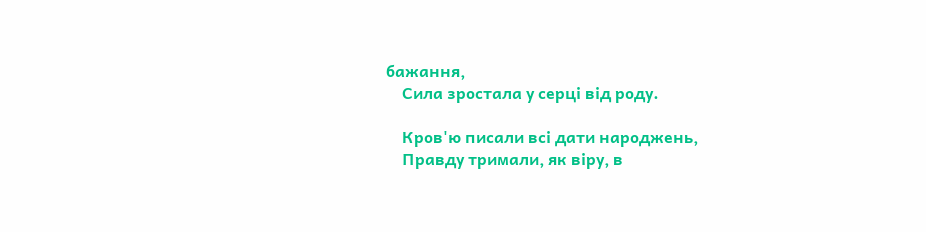бажання,
    Сила зростала у серці від роду.

    Кров'ю писали всі дати народжень,
    Правду тримали, як віру, в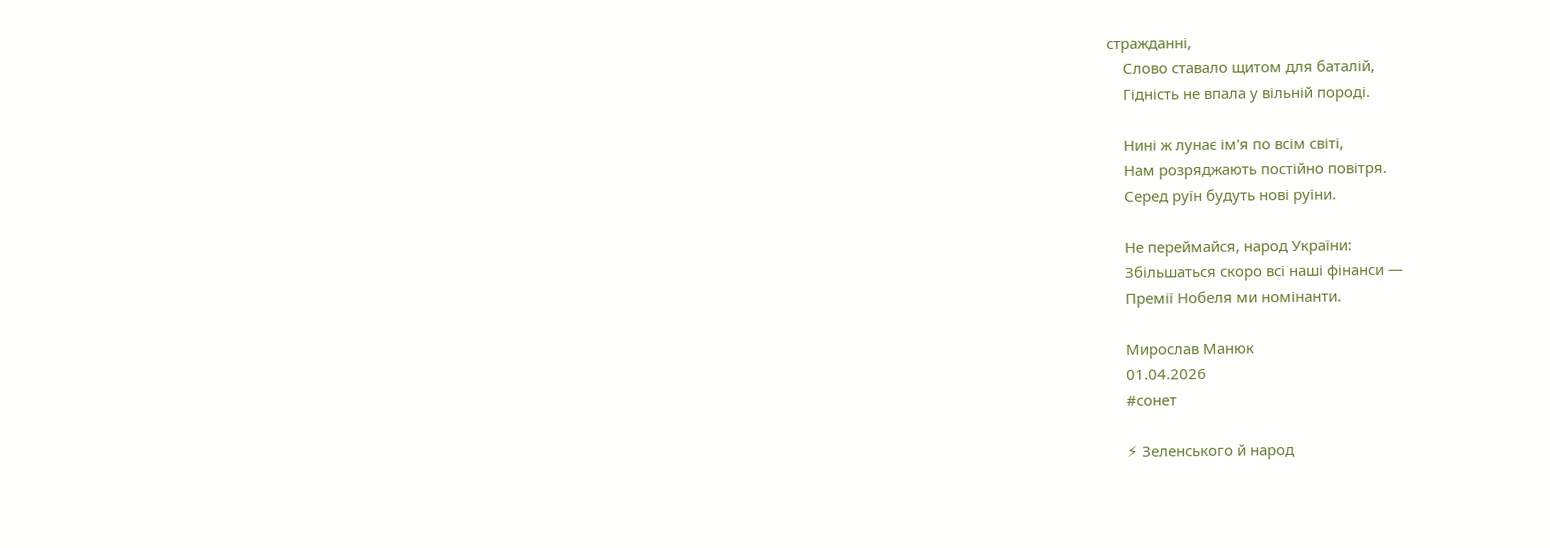стражданні,
    Слово ставало щитом для баталій,
    Гідність не впала у вільній породі.

    Нині ж лунає ім'я по всім світі,
    Нам розряджають постійно повітря.
    Серед руїн будуть нові руїни.

    Не переймайся, народ України:
    Збільшаться скоро всі наші фінанси —
    Премії Нобеля ми номінанти.

    Мирослав Манюк
    01.04.2026
    #сонет

    ⚡ Зеленського й народ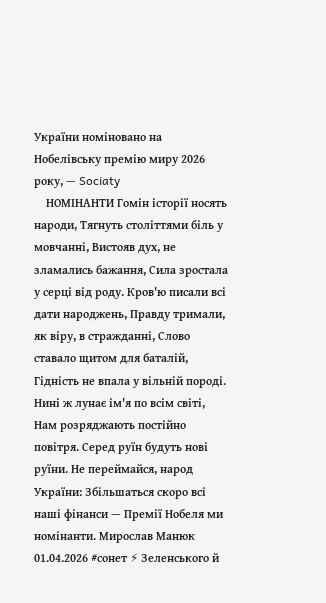України номіновано на Нобелівську премію миру 2026 року, — Sociaty
    НОМІНАНТИ Гомін історії носять народи, Тягнуть століттями біль у мовчанні, Вистояв дух, не зламались бажання, Сила зростала у серці від роду. Кров'ю писали всі дати народжень, Правду тримали, як віру, в стражданні, Слово ставало щитом для баталій, Гідність не впала у вільній породі. Нині ж лунає ім'я по всім світі, Нам розряджають постійно повітря. Серед руїн будуть нові руїни. Не переймайся, народ України: Збільшаться скоро всі наші фінанси — Премії Нобеля ми номінанти. Мирослав Манюк 01.04.2026 #сонет ⚡ Зеленського й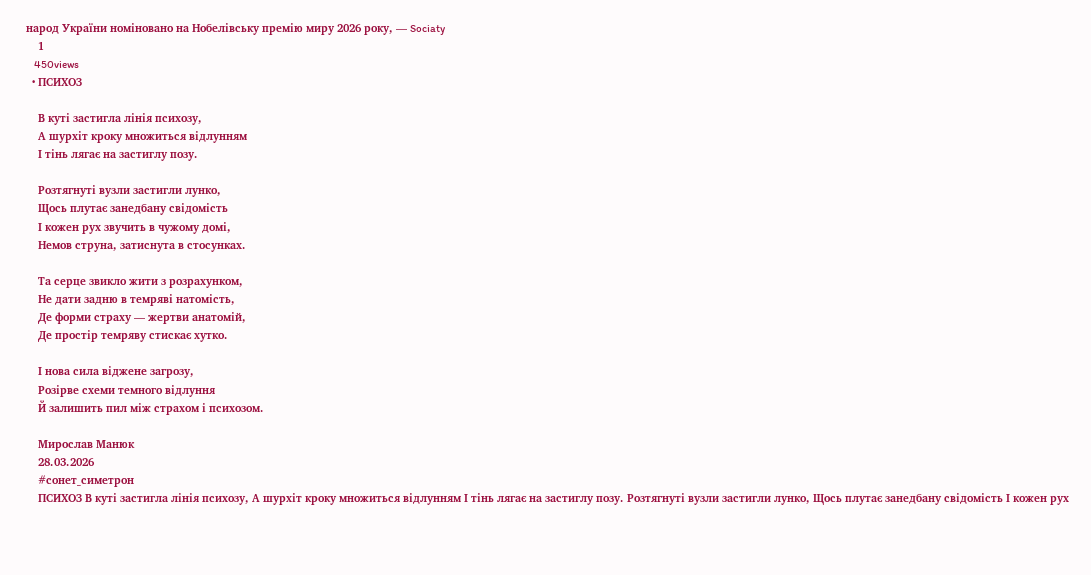народ України номіновано на Нобелівську премію миру 2026 року, — Sociaty
    1
    450views
  • ПСИХОЗ

    В куті застигла лінія психозу,
    А шурхіт кроку множиться відлунням
    І тінь лягає на застиглу позу.

    Розтягнуті вузли застигли лунко,
    Щось плутає занедбану свідомість
    І кожен рух звучить в чужому домі,
    Немов струна, затиснута в стосунках.

    Та серце звикло жити з розрахунком,
    Не дати задню в темряві натомість,
    Де форми страху — жертви анатомій,
    Де простір темряву стискає хутко.

    І нова сила віджене загрозу,
    Розірве схеми темного відлуння
    Й залишить пил між страхом і психозом.

    Мирослав Манюк
    28.03.2026
    #сонет_симетрон
    ПСИХОЗ В куті застигла лінія психозу, А шурхіт кроку множиться відлунням І тінь лягає на застиглу позу. Розтягнуті вузли застигли лунко, Щось плутає занедбану свідомість І кожен рух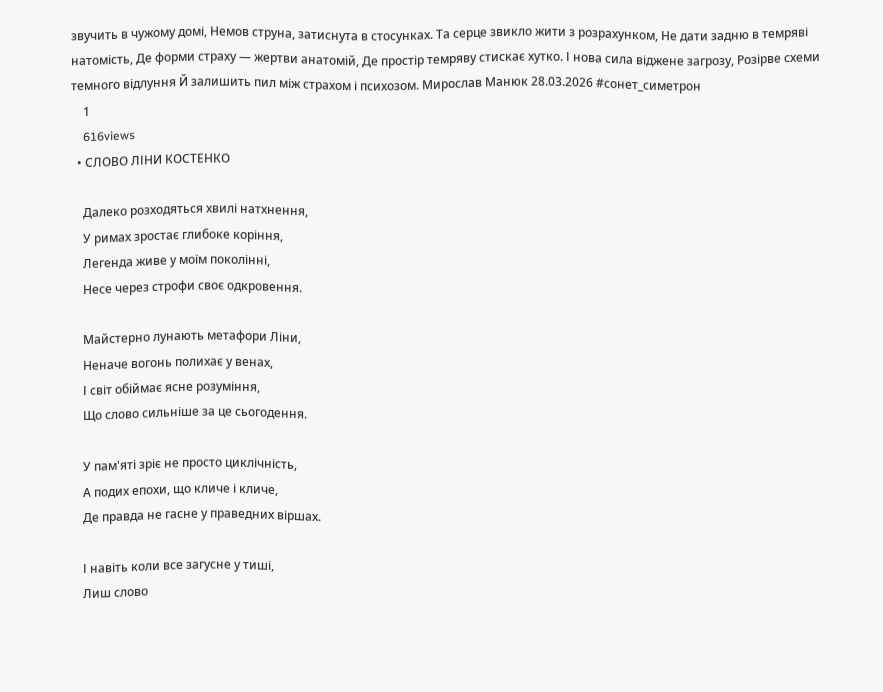звучить в чужому домі, Немов струна, затиснута в стосунках. Та серце звикло жити з розрахунком, Не дати задню в темряві натомість, Де форми страху — жертви анатомій, Де простір темряву стискає хутко. І нова сила віджене загрозу, Розірве схеми темного відлуння Й залишить пил між страхом і психозом. Мирослав Манюк 28.03.2026 #сонет_симетрон
    1
    616views
  • СЛОВО ЛІНИ КОСТЕНКО

    Далеко розходяться хвилі натхнення,
    У римах зростає глибоке коріння,
    Легенда живе у моїм поколінні,
    Несе через строфи своє одкровення.

    Майстерно лунають метафори Ліни,
    Неначе вогонь полихає у венах,
    І світ обіймає ясне розуміння,
    Що слово сильніше за це сьогодення.

    У пам'яті зріє не просто циклічність,
    А подих епохи, що кличе і кличе,
    Де правда не гасне у праведних віршах.

    І навіть коли все загусне у тиші,
    Лиш слово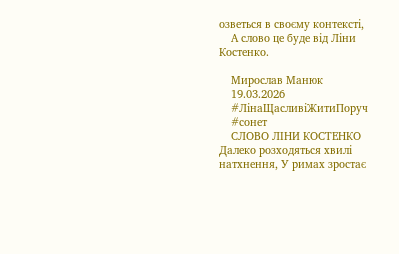озветься в своєму контексті,
    А слово це буде від Ліни Костенко.

    Мирослав Манюк
    19.03.2026
    #ЛінаЩасливіЖитиПоруч
    #сонет
    СЛОВО ЛІНИ КОСТЕНКО Далеко розходяться хвилі натхнення, У римах зростає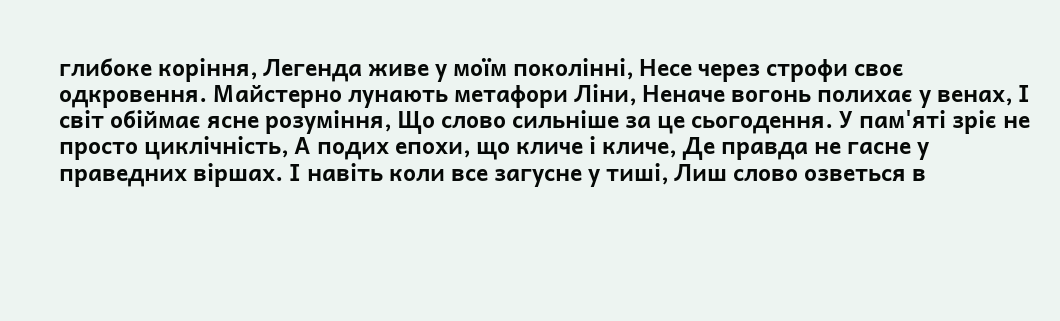глибоке коріння, Легенда живе у моїм поколінні, Несе через строфи своє одкровення. Майстерно лунають метафори Ліни, Неначе вогонь полихає у венах, І світ обіймає ясне розуміння, Що слово сильніше за це сьогодення. У пам'яті зріє не просто циклічність, А подих епохи, що кличе і кличе, Де правда не гасне у праведних віршах. І навіть коли все загусне у тиші, Лиш слово озветься в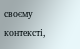своєму контексті,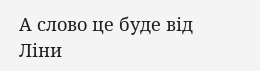А слово це буде від Ліни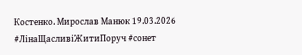Костенко. Мирослав Манюк 19.03.2026 #ЛінаЩасливіЖитиПоруч #сонет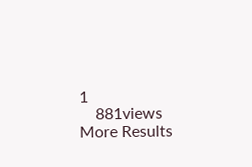1
    881views
More Results